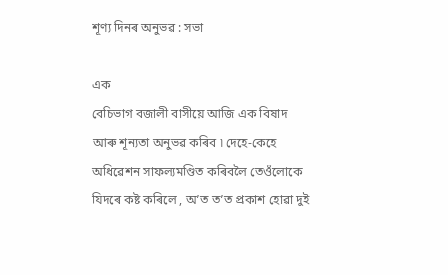শূণ্য দিনৰ অনুভৱ : সভা

এক
বেচিভাগ বজালী বাসীয়ে আজি এক বিষাদ আৰু শূন্যতা অনুভৱ কৰিব ৷ দেহে-কেহে অধিৱেশন সাফল্যমণ্ডিত কৰিবলৈ তেওঁলোকে যিদৰে কষ্ট কৰিলে , অʼত তʼত প্ৰকাশ হোৱা দুই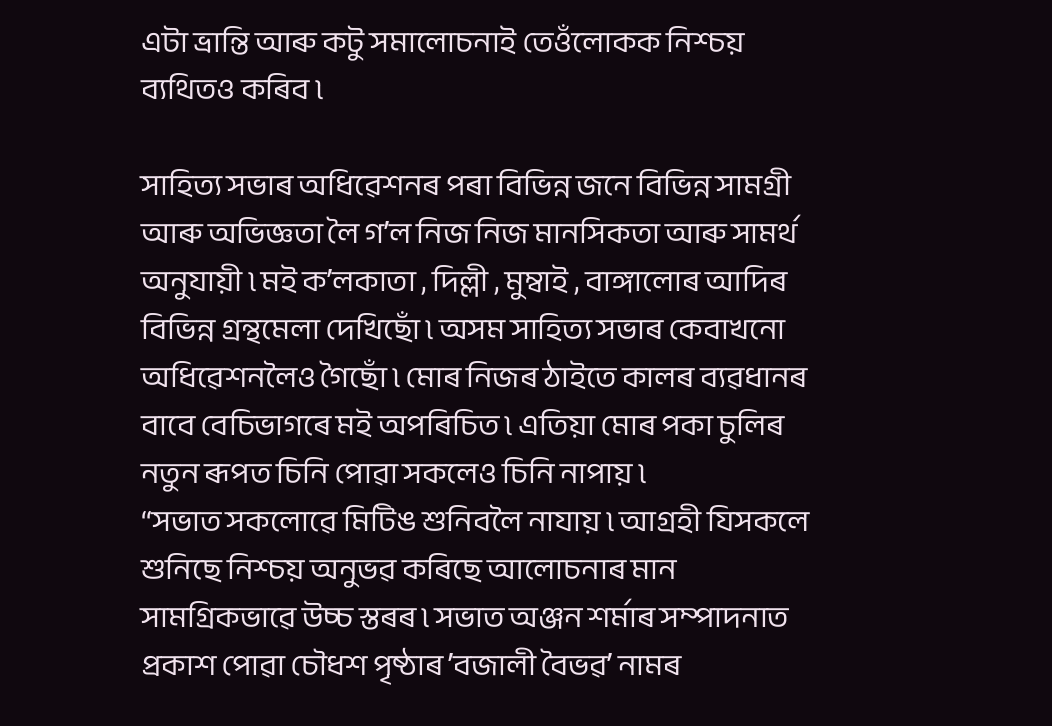এটা ভ্ৰান্তি আৰু কটু সমালোচনাই তেওঁলোকক নিশ্চয় ব্যথিতও কৰিব ৷

সাহিত্য সভাৰ অধিৱেশনৰ পৰা বিভিন্ন জনে বিভিন্ন সামগ্ৰী আৰু অভিজ্ঞতা লৈ গʼল নিজ নিজ মানসিকতা আৰু সামৰ্থ অনুযায়ী ৷ মই কʼলকাতা , দিল্লী , মুম্বাই , বাঙ্গালোৰ আদিৰ বিভিন্ন গ্ৰন্থমেলা দেখিছোঁ ৷ অসম সাহিত্য সভাৰ কেবাখনো অধিৱেশনলৈও গৈছোঁ ৷ মোৰ নিজৰ ঠাইতে কালৰ ব্যৱধানৰ বাবে বেচিভাগৰে মই অপৰিচিত ৷ এতিয়া মোৰ পকা চুলিৰ নতুন ৰূপত চিনি পোৱা সকলেও চিনি নাপায় ৷
“সভাত সকলোৱে মিটিঙ শুনিবলৈ নাযায় ৷ আগ্ৰহী যিসকলে শুনিছে নিশ্চয় অনুভৱ কৰিছে আলোচনাৰ মান সামগ্ৰিকভাৱে উচ্চ স্তৰৰ ৷ সভাত অঞ্জন শৰ্মাৰ সম্পাদনাত প্ৰকাশ পোৱা চৌধশ পৃষ্ঠাৰ ʼবজালী বৈভৱʼ নামৰ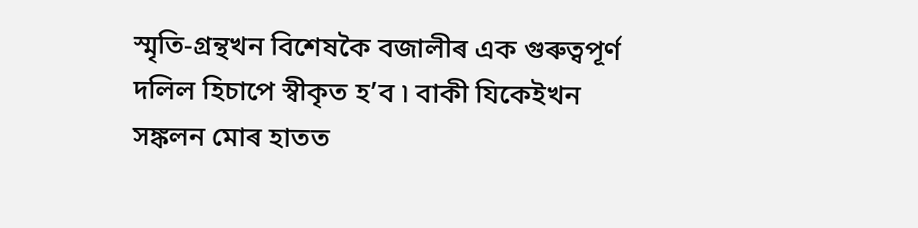স্মৃতি-গ্ৰন্থখন বিশেষকৈ বজালীৰ এক গুৰুত্বপূৰ্ণ দলিল হিচাপে স্বীকৃত হʼব ৷ বাকী যিকেইখন সঙ্কলন মোৰ হাতত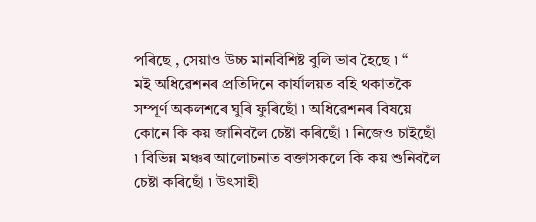পৰিছে , সেয়াও উচ্চ মানবিশিষ্ট বুলি ভাব হৈছে ৷ “
মই অধিৱেশনৰ প্ৰতিদিনে কাৰ্যালয়ত বহি থকাতকৈ সম্পূৰ্ণ অকলশৰে ঘুৰি ফুৰিছোঁ ৷ অধিৱেশনৰ বিষয়ে কোনে কি কয় জানিবলৈ চেষ্টা কৰিছোঁ ৷ নিজেও চাইছোঁ ৷ বিভিন্ন মঞ্চৰ আলোচনাত বক্তাসকলে কি কয় শুনিবলৈ চেষ্টা কৰিছোঁ ৷ উৎসাহী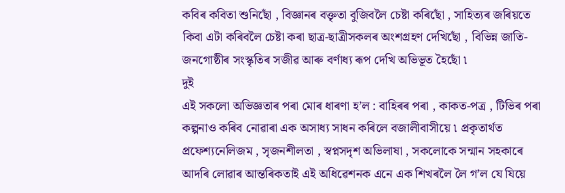কবিৰ কবিতা শুনিছোঁ , বিজ্ঞানৰ বক্তৃতা বুজিবলৈ চেষ্টা কৰিছোঁ , সাহিত্যৰ জৰিয়তে কিবা এটা কৰিবলৈ চেষ্টা কৰা ছাত্ৰ-ছাত্ৰীসকলৰ অংশগ্ৰহণ দেখিছোঁ , বিভিন্ন জাতি-জনগোষ্ঠীৰ সংস্কৃতিৰ সজীৱ আৰু বৰ্ণাধ্য ৰূপ দেখি অভিভূত হৈছোঁ ৷
দুই
এই সকলো অভিজ্ঞতাৰ পৰা মোৰ ধাৰণা হʼল : বাহিৰৰ পৰা , কাকত-পত্ৰ , টিভিৰ পৰা কল্পনাও কৰিব নোৱাৰা এক অসাধ্য সাধন কৰিলে বজালীবাসীয়ে ৷ প্ৰকৃতাৰ্থত প্ৰফেশ্যনেলিজম , সৃজনশীলতা , স্বপ্নসদৃশ অভিলাষা , সকলোকে সন্মান সহকাৰে আদৰি লোৱাৰ আন্তৰিকতাই এই অধিৱেশনক এনে এক শিখৰলৈ লৈ গʼল যে যিয়ে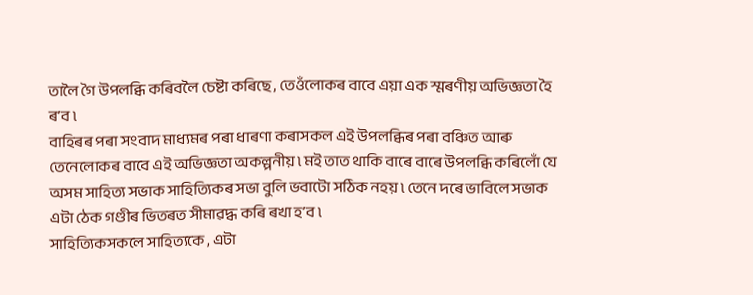তালৈ গৈ উপলব্ধি কৰিবলৈ চেষ্টা কৰিছে , তেওঁলোকৰ বাবে এয়া এক স্মৰণীয় অভিজ্ঞতা হৈ ৰʼব ৷
বাহিৰৰ পৰা সংবাদ মাধ্যমৰ পৰা ধাৰণা কৰাসকল এই উপলব্ধিৰ পৰা বঞ্চিত আৰু তেনেলোকৰ বাবে এই অভিজ্ঞতা অকল্পনীয় ৷ মই তাত থাকি বাৰে বাৰে উপলব্ধি কৰিলোঁ যে অসম সাহিত্য সভাক সাহিত্যিকৰ সভা বুলি ভবাটো সঠিক নহয় ৷ তেনে দৰে ভাবিলে সভাক এটা ঠেক গণ্ডীৰ ভিতৰত সীমাৱদ্ধ কৰি ৰখা হʼব ৷
সাহিত্যিকসকলে সাহিত্যকে , এটা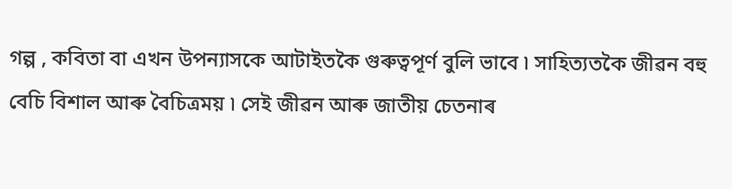গল্প , কবিতা বা এখন উপন্যাসকে আটাইতকৈ গুৰুত্বপূৰ্ণ বুলি ভাবে ৷ সাহিত্যতকৈ জীৱন বহু বেচি বিশাল আৰু বৈচিত্ৰময় ৷ সেই জীৱন আৰু জাতীয় চেতনাৰ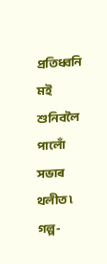প্ৰতিধ্বনি মই শুনিবলৈ পালোঁ সভাৰ থলীত ৷ গল্প-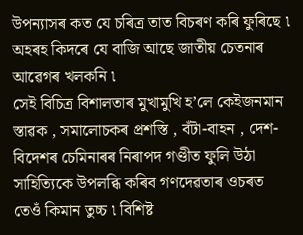উপন্যাসৰ কত যে চৰিত্ৰ তাত বিচৰণ কৰি ফুৰিছে ৷ অহৰহ কিদৰে যে বাজি আছে জাতীয় চেতনাৰ আৱেগৰ খলকনি ৷
সেই বিচিত্ৰ বিশালতাৰ মুখামুখি হʼলে কেইজনমান স্তাৱক , সমালোচকৰ প্ৰশস্তি , বঁটা-বাহন , দেশ-বিদেশৰ চেমিনাৰৰ নিৰাপদ গণ্ডীত ফুলি উঠা সাহিত্যিকে উপলব্ধি কৰিব গণদেৱতাৰ ওচৰত তেওঁ কিমান তুচ্চ ৷ বিশিষ্ট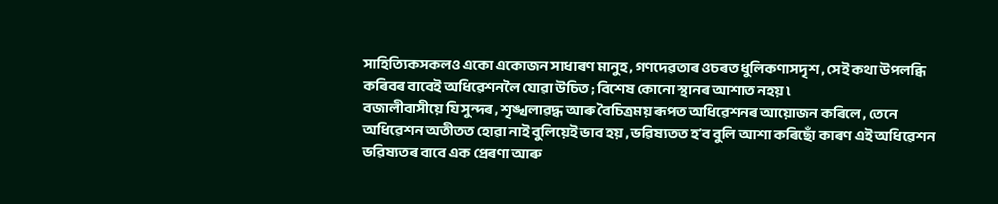সাহিত্যিকসকলও একো একোজন সাধাৰণ মানুহ , গণদেৱতাৰ ওচৰত ধুলিকণাসদৃশ , সেই কথা উপলব্ধি কৰিবৰ বাবেই অধিৱেশনলৈ যোৱা উচিত ; বিশেষ কোনো স্থানৰ আশাত নহয় ৷
বজালীবাসীয়ে যি সুন্দৰ , শৃঙ্খলাৱদ্ধ আৰু বৈচিত্ৰময় ৰূপত অধিৱেশনৰ আয়োজন কৰিলে , তেনে অধিৱেশন অতীতত হোৱা নাই বুলিয়েই ভাব হয় , ভৱিষ্যতত হʼব বুলি আশা কৰিছোঁ কাৰণ এই অধিৱেশন ভৱিষ্যতৰ বাবে এক প্ৰেৰণা আৰু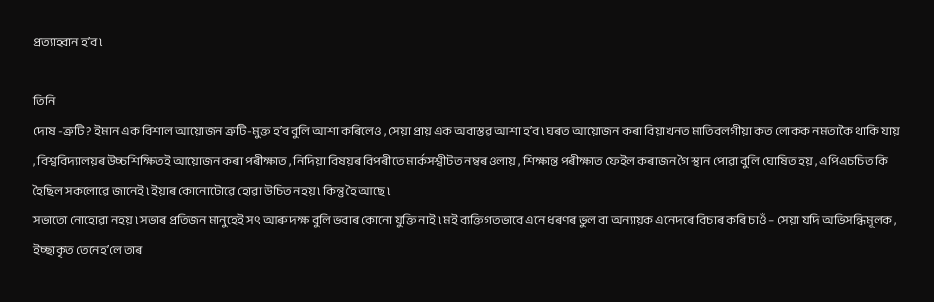প্ৰত্যাহ্বান হʼব ৷

তিনি
দোষ -ত্ৰুটি ? ইমান এক বিশাল আয়োজন ত্ৰুটি-মুক্ত হʼব বুলি আশা কৰিলেও , সেয়া প্ৰায় এক অবাস্তৱ আশা হʼব ৷ ঘৰত আয়োজন কৰা বিয়াখনত মাতিবলগীয়া কত লোকক নমতাকৈ থাকি যায় , বিশ্ববিদ্যালয়ৰ উচ্চশিক্ষিতই আয়োজন কৰা পৰীক্ষাত , নিদিয়া বিষয়ৰ বিপৰীতে মাৰ্কসশ্বীটত নম্বৰ ওলায় , শিক্ষান্ত পৰীক্ষাত ফেইল কৰাজন গৈ স্থান পোৱা বুলি ঘোষিত হয় , এপিএচচিত কি হৈছিল সকলোৱে জানেই ৷ ইয়াৰ কোনোটোৱে হোৱা উচিত নহয় ৷ কিন্তু হৈ আছে ৷
সভাতো নোহোৱা নহয় ৷ সভাৰ প্ৰতিজন মানুহেই সৎ আৰু দক্ষ বুলি ভবাৰ কোনো যুক্তি নাই ৷ মই ব্যক্তিগতভাবে এনে ধৰণৰ ভুল বা অন্যায়ক এনেদৰে বিচাৰ কৰি চাওঁ – সেয়া যদি অভিসন্ধিমূলক , ইচ্ছাকৃত তেনেহʼলে তাৰ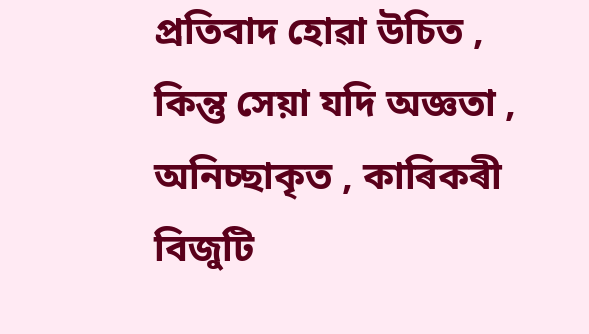প্ৰতিবাদ হোৱা উচিত , কিন্তু সেয়া যদি অজ্ঞতা , অনিচ্ছাকৃত , কাৰিকৰী বিজুটি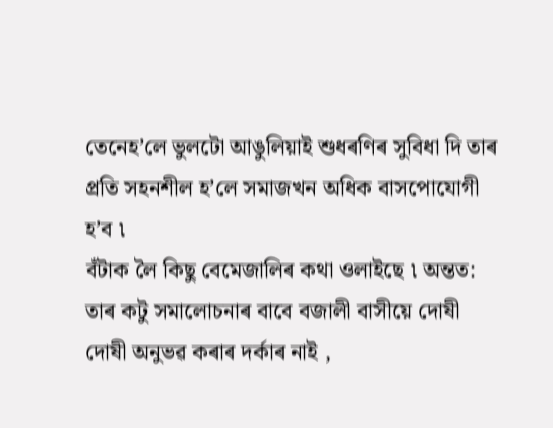তেনেহʼলে ভুলটো আঙুলিয়াই শুধৰণিৰ সুবিধা দি তাৰ প্ৰতি সহনশীল হʼলে সমাজখন অধিক বাসপোযোগী হʼব ৷
বঁটাক লৈ কিছু বেমেজালিৰ কথা ওলাইছে ৷ অন্তত: তাৰ কটু সমালোচনাৰ বাবে বজালী বাসীয়ে দোষী দোষী অনুভৱ কৰাৰ দৰ্কাৰ নাই ,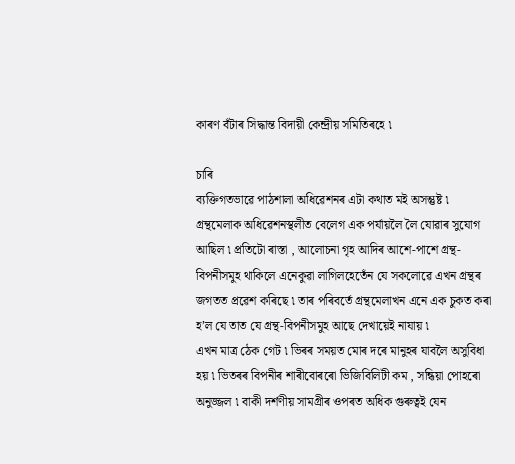কাৰণ বঁটাৰ সিদ্ধান্ত বিদায়ী কেন্দ্ৰীয় সমিতিৰহে ৷

চাৰি
ব্যক্তিগতভাৱে পাঠশালা অধিৱেশনৰ এটা কথাত মই অসন্তুষ্ট ৷ গ্ৰন্থমেলাক অধিৱেশনস্থলীত বেলেগ এক পৰ্যায়লৈ লৈ যোৱাৰ সুযোগ আছিল ৷ প্ৰতিটো ৰাস্তা , আলোচনা গৃহ আদিৰ আশে-পাশে গ্ৰন্থ-বিপনীসমুহ থাকিলে এনেকুৱা লাগিলহেতেঁন যে সকলোৱে এখন গ্ৰন্থৰ জগতত প্ৰৱেশ কৰিছে ৷ তাৰ পৰিবৰ্তে গ্ৰন্থমেলাখন এনে এক চুকত কৰা হʼল যে তাত যে গ্ৰন্থ-বিপনীসমুহ আছে দেখায়েই নাযায় ৷
এখন মাত্ৰ ঠেক গেট ৷ ভিৰৰ সময়ত মোৰ দৰে মানুহৰ যাবলৈ অসুবিধা হয় ৷ ভিতৰৰ বিপনীৰ শাৰীবোৰৰো ভিজিবিলিটী কম , সন্ধিয়া পোহৰো অনুজ্জল ৷ বাকী দৰ্শণীয় সামগ্ৰীৰ ওপৰত অধিক গুৰুত্বই যেন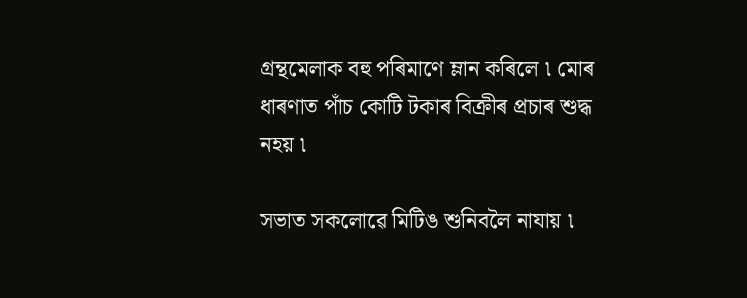গ্ৰন্থমেলাক বহু পৰিমাণে ম্লান কৰিলে ৷ মোৰ ধাৰণাত পাঁচ কোটি টকাৰ বিক্ৰীৰ প্ৰচাৰ শুদ্ধ নহয় ৷

সভাত সকলোৱে মিটিঙ শুনিবলৈ নাযায় ৷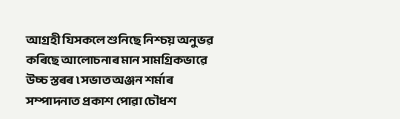আগ্ৰহী যিসকলে শুনিছে নিশ্চয় অনুভৱ কৰিছে আলোচনাৰ মান সামগ্ৰিকভাৱে উচ্চ স্তৰৰ ৷ সভাত অঞ্জন শৰ্মাৰ সম্পাদনাত প্ৰকাশ পোৱা চৌধশ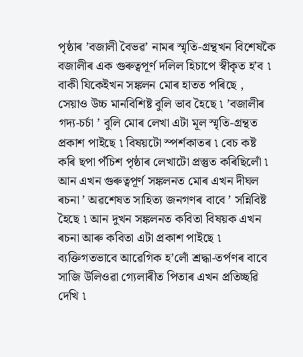পৃষ্ঠাৰ ʼবজালী বৈভৱʼ নামৰ স্মৃতি-গ্ৰন্থখন বিশেষকৈ বজালীৰ এক গুৰুত্বপূৰ্ণ দলিল হিচাপে স্বীকৃত হʼব ৷
বাকী যিকেইখন সঙ্কলন মোৰ হাতত পৰিছে , সেয়াও উচ্চ মানবিশিষ্ট বুলি ভাব হৈছে ৷ ʼবজালীৰ গদ্য-চৰ্চা ʼ বুলি মোৰ লেখা এটা মূল স্মৃতি-গ্ৰন্থত প্ৰকাশ পাইছে ৷ বিষয়টো স্পৰ্শকাতৰ ৷ বেচ কষ্ট কৰি ছপা পঁচিশ পৃষ্ঠাৰ লেখাটো প্ৰস্তুত কৰিছিলোঁ ৷
আন এখন গুৰুত্বপূৰ্ণ সঙ্কলনত মোৰ এখন দীঘল ৰচনা ʼ অৱশেষত সাহিত্য জনগণৰ বাবে ʼ সন্নিবিষ্ট হৈছে ৷ আন দুখন সঙ্কলনত কবিতা বিষয়ক এখন ৰচনা আৰু কবিতা এটা প্ৰকাশ পাইছে ৷ ব্যক্তিগতভাবে আৱেগিক হʼলোঁ শ্ৰদ্ধা-তৰ্পণৰ বাবে সাজি উলিওৱা গ্যেলাৰীত পিতাৰ এখন প্ৰতিচ্ছৱি দেখি ৷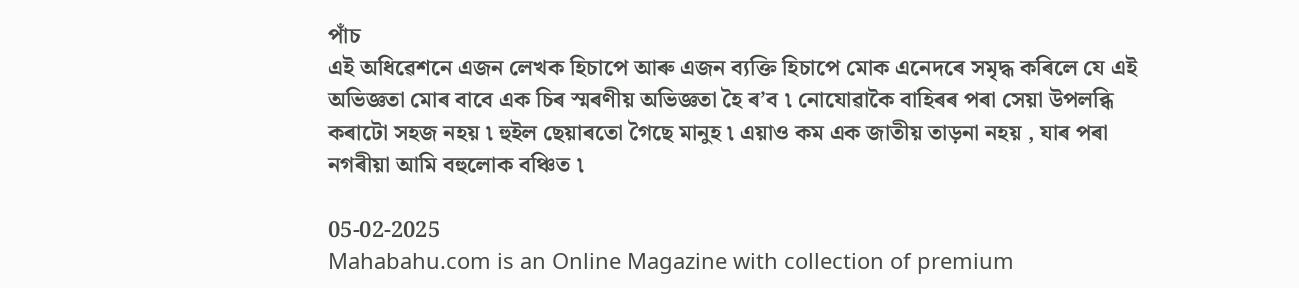পাঁচ
এই অধিৱেশনে এজন লেখক হিচাপে আৰু এজন ব্যক্তি হিচাপে মোক এনেদৰে সমৃদ্ধ কৰিলে যে এই অভিজ্ঞতা মোৰ বাবে এক চিৰ স্মৰণীয় অভিজ্ঞতা হৈ ৰʼব ৷ নোযোৱাকৈ বাহিৰৰ পৰা সেয়া উপলব্ধি কৰাটো সহজ নহয় ৷ হুইল ছেয়াৰতো গৈছে মানুহ ৷ এয়াও কম এক জাতীয় তাড়না নহয় , যাৰ পৰা নগৰীয়া আমি বহুলোক বঞ্চিত ৷

05-02-2025
Mahabahu.com is an Online Magazine with collection of premium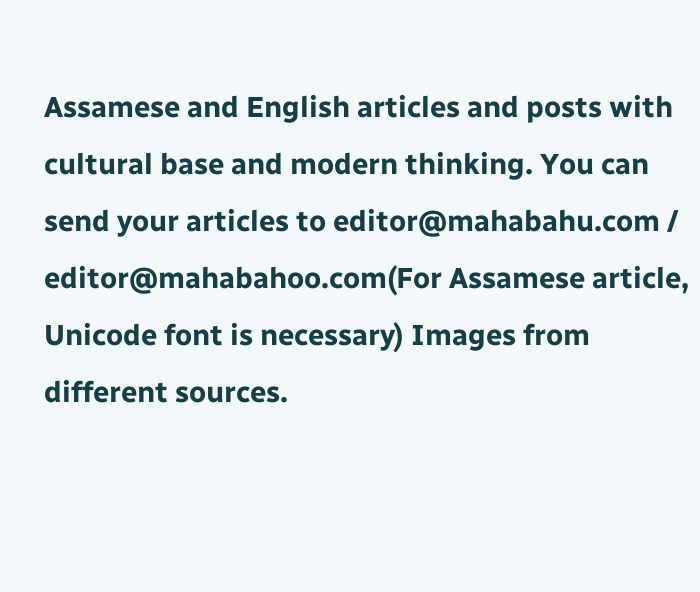Assamese and English articles and posts with cultural base and modern thinking. You can send your articles to editor@mahabahu.com / editor@mahabahoo.com(For Assamese article, Unicode font is necessary) Images from different sources.